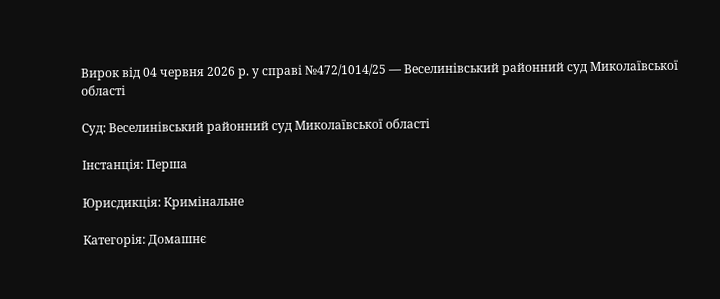Вирок від 04 червня 2026 р. у справі №472/1014/25 — Веселинівський районний суд Миколаївської області

Суд: Веселинівський районний суд Миколаївської області

Інстанція: Перша

Юрисдикція: Кримінальне

Категорія: Домашнє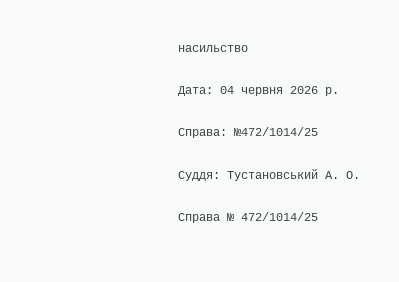насильство

Дата: 04 червня 2026 р.

Справа: №472/1014/25

Суддя: Тустановський А. О.

Справа № 472/1014/25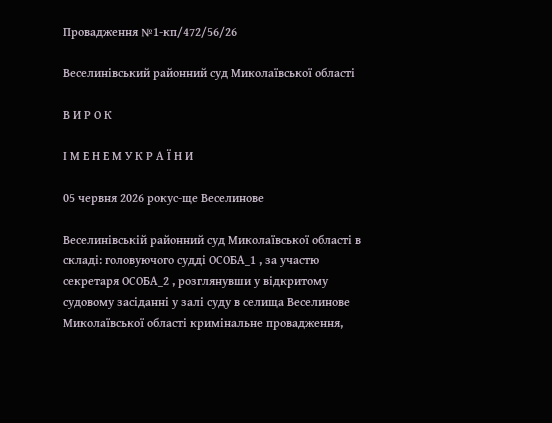Провадження №1-кп/472/56/26

Веселинівський районний суд Миколаївської області

В И Р О К

І М Е Н Е М У К Р А Ї Н И

05 червня 2026 рокус-ще Веселинове

Веселинівській районний суд Миколаївської області в складі: головуючого судді ОСОБА_1 , за участю секретаря ОСОБА_2 , розглянувши у відкритому судовому засіданні у залі суду в селища Веселинове Миколаївської області кримінальне провадження,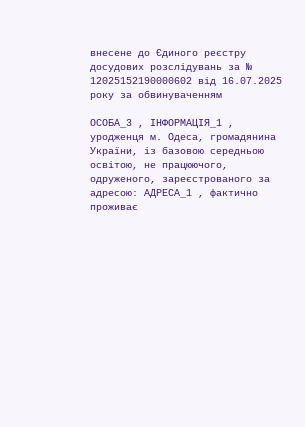внесене до Єдиного реєстру досудових розслідувань за № 12025152190000602 від 16.07.2025 року за обвинуваченням

ОСОБА_3 , ІНФОРМАЦІЯ_1 , уродженця м. Одеса, громадянина України, із базовою середньою освітою, не працюючого, одруженого, зареєстрованого за адресою: АДРЕСА_1 , фактично проживає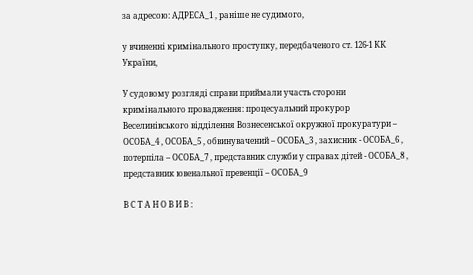за адресою: АДРЕСА_1 , раніше не судимого,

у вчиненні кримінального проступку, передбаченого ст. 126-1 КК України,

У судовому розгляді справи приймали участь сторони кримінального провадження: процесуальний прокурор Веселинівського відділення Вознесенської окружної прокуратури – ОСОБА_4 , ОСОБА_5 , обвинувачений – ОСОБА_3 , захисник - ОСОБА_6 , потерпіла – ОСОБА_7 , представник служби у справах дітей - ОСОБА_8 , представник ювенальної превенції – ОСОБА_9

В С Т А Н О В И В :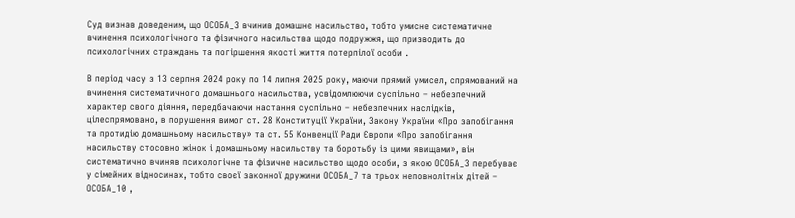Суд визнав доведеним, що ОСОБА_3 вчинив домашнє насильство, тобто умисне систематичне вчинення психологічного та фізичного насильства щодо подружжя, що призводить до психологічних страждань та погіршення якості життя потерпілої особи .

В період часу з 13 серпня 2024 року по 14 липня 2025 року, маючи прямий умисел, спрямований на вчинення систематичного домашнього насильства, усвідомлюючи суспільно – небезпечний характер свого діяння, передбачаючи настання суспільно – небезпечних наслідків, цілеспрямовано, в порушення вимог ст. 28 Конституції України, Закону України «Про запобігання та протидію домашньому насильству» та ст. 55 Конвенції Ради Європи «Про запобігання насильству стосовно жінок і домашньому насильству та боротьбу із цими явищами», він систематично вчиняв психологічне та фізичне насильство щодо особи, з якою ОСОБА_3 перебуває у сімейних відносинах, тобто своєї законної дружини ОСОБА_7 та трьох неповнолітніх дітей – ОСОБА_10 ,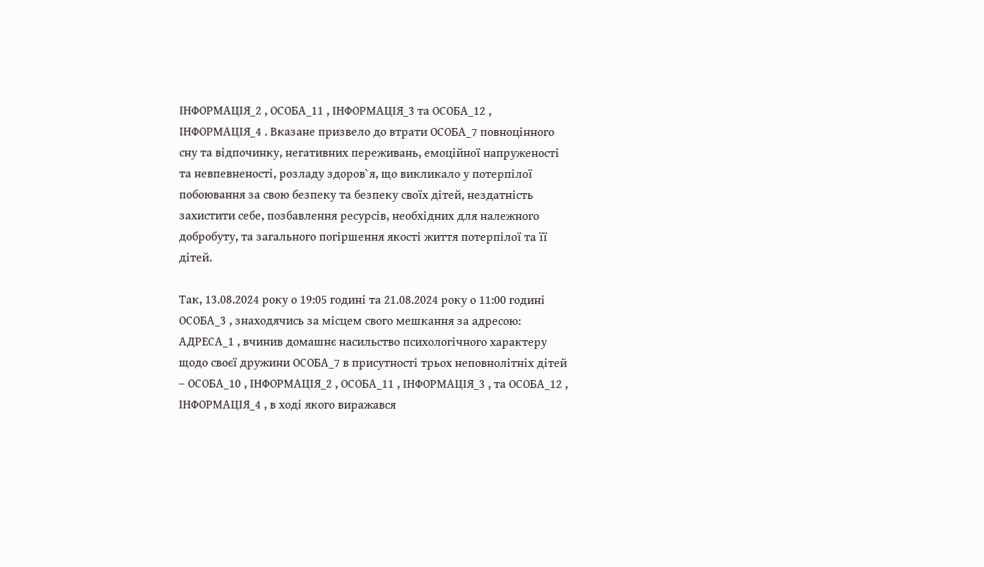ІНФОРМАЦІЯ_2 , ОСОБА_11 , ІНФОРМАЦІЯ_3 та ОСОБА_12 , ІНФОРМАЦІЯ_4 . Вказане призвело до втрати ОСОБА_7 повноцінного сну та відпочинку, негативних переживань, емоційної напруженості та невпевненості, розладу здоров`я, що викликало у потерпілої побоювання за свою безпеку та безпеку своїх дітей, нездатність захистити себе, позбавлення ресурсів, необхідних для належного добробуту, та загального погіршення якості життя потерпілої та її дітей.

Так, 13.08.2024 року о 19:05 годині та 21.08.2024 року о 11:00 годині ОСОБА_3 , знаходячись за місцем свого мешкання за адресою: АДРЕСА_1 , вчинив домашнє насильство психологічного характеру щодо своєї дружини ОСОБА_7 в присутності трьох неповнолітніх дітей – ОСОБА_10 , ІНФОРМАЦІЯ_2 , ОСОБА_11 , ІНФОРМАЦІЯ_3 , та ОСОБА_12 , ІНФОРМАЦІЯ_4 , в ході якого виражався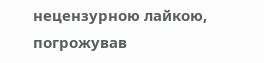нецензурною лайкою, погрожував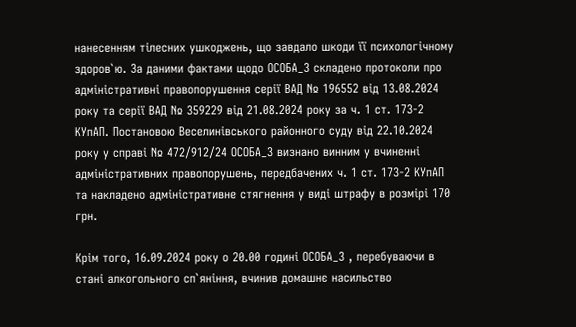нанесенням тілесних ушкоджень, що завдало шкоди її психологічному здоров`ю. За даними фактами щодо ОСОБА_3 складено протоколи про адміністративні правопорушення серії ВАД № 196552 від 13.08.2024 року та серії ВАД № 359229 від 21.08.2024 року за ч. 1 ст. 173-2 КУпАП. Постановою Веселинівського районного суду від 22.10.2024 року у справі № 472/912/24 ОСОБА_3 визнано винним у вчиненні адміністративних правопорушень, передбачених ч. 1 ст. 173-2 КУпАП та накладено адміністративне стягнення у виді штрафу в розмірі 170 грн.

Крім того, 16.09.2024 року о 20.00 годині ОСОБА_3 , перебуваючи в стані алкогольного сп`яніння, вчинив домашнє насильство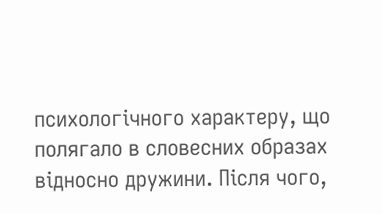психологічного характеру, що полягало в словесних образах відносно дружини. Після чого,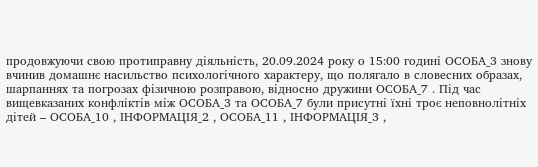продовжуючи свою протиправну діяльність, 20.09.2024 року о 15:00 годині ОСОБА_3 знову вчинив домашнє насильство психологічного характеру, що полягало в словесних образах, шарпаннях та погрозах фізичною розправою, відносно дружини ОСОБА_7 . Під час вищевказаних конфліктів між ОСОБА_3 та ОСОБА_7 були присутні їхні троє неповнолітніх дітей – ОСОБА_10 , ІНФОРМАЦІЯ_2 , ОСОБА_11 , ІНФОРМАЦІЯ_3 ,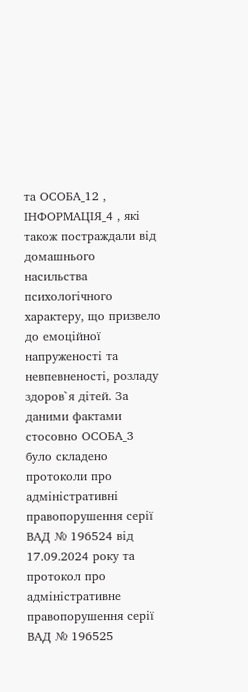та ОСОБА_12 , ІНФОРМАЦІЯ_4 , які також постраждали від домашнього насильства психологічного характеру, що призвело до емоційної напруженості та невпевненості, розладу здоров`я дітей. За даними фактами стосовно ОСОБА_3 було складено протоколи про адміністративні правопорушення серії ВАД № 196524 від 17.09.2024 року та протокол про адміністративне правопорушення серії ВАД № 196525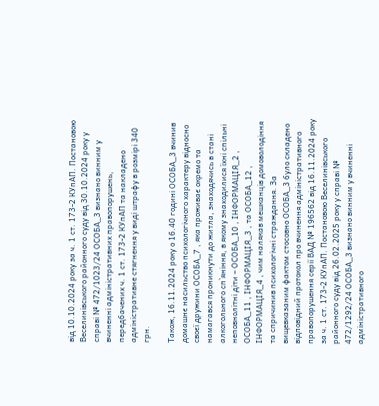від 10.10.2024 року за ч. 1 ст. 173-2 КУпАП. Постановою Веселинівського районного суду від 30.10.2024 року у справі № 472/1023/24 ОСОБА_3 визнано винним у вчиненні адміністративних правопорушень, передбачених ч. 1 ст. 173-2 КУпАП та накладено адміністративне стягнення у виді штрафу в розмірі 340 грн.

Також, 16.11.2024 року о 16.40 годині ОСОБА_3 вчинив домашнє насильство психологічного характеру відносно своєї дружини ОСОБА_7 , яка проживає окремо та намагався проникнути до житла, знаходячись в стані алкогольного сп`яніння, в якому знаходилися їхні спільні неповнолітні діти – ОСОБА_10 , ІНФОРМАЦІЯ_2 , ОСОБА_11 , ІНФОРМАЦІЯ_3 , та ОСОБА_12 , ІНФОРМАЦІЯ_4 , чим налякав мешканців домоволодіння та спричинив психологічні страждання. За вищевказаним фактом стосовно ОСОБА_3 було складено відповідний протокол про вчинення адміністративного правопорушення серії ВАД № 196562 від 16.11.2024 року за ч. 1 ст. 173-2 КУпАП. Постановою Веселинівського районного суду від 26.02.2025 року у справі № 472/1292/24 ОСОБА_3 визнано винним у вчиненні адміністративного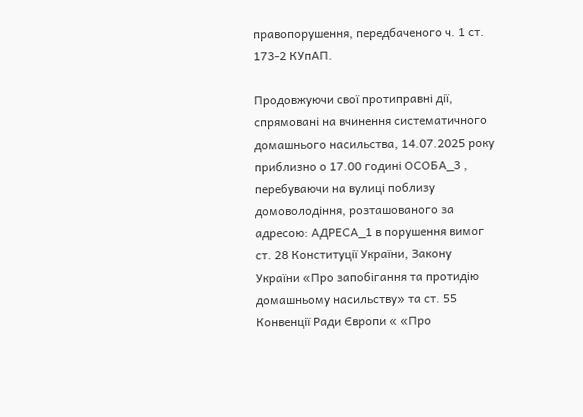правопорушення, передбаченого ч. 1 ст. 173-2 КУпАП.

Продовжуючи свої протиправні дії, спрямовані на вчинення систематичного домашнього насильства, 14.07.2025 року приблизно о 17.00 годині ОСОБА_3 , перебуваючи на вулиці поблизу домоволодіння, розташованого за адресою: АДРЕСА_1 в порушення вимог ст. 28 Конституції України, Закону України «Про запобігання та протидію домашньому насильству» та ст. 55 Конвенції Ради Європи « «Про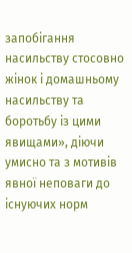запобігання насильству стосовно жінок і домашньому насильству та боротьбу із цими явищами», діючи умисно та з мотивів явної неповаги до існуючих норм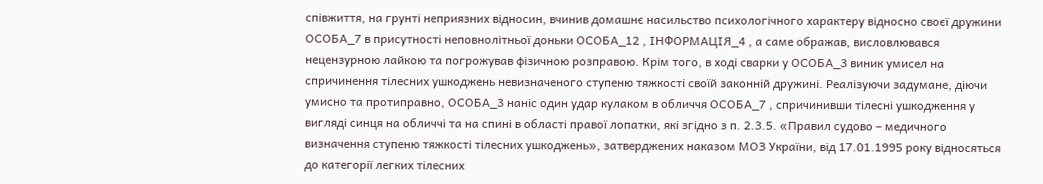співжиття, на грунті неприязних відносин, вчинив домашнє насильство психологічного характеру відносно своєї дружини ОСОБА_7 в присутності неповнолітньої доньки ОСОБА_12 , ІНФОРМАЦІЯ_4 , а саме ображав, висловлювався нецензурною лайкою та погрожував фізичною розправою. Крім того, в ході сварки у ОСОБА_3 виник умисел на спричинення тілесних ушкоджень невизначеного ступеню тяжкості своїй законній дружині. Реалізуючи задумане, діючи умисно та протиправно, ОСОБА_3 наніс один удар кулаком в обличчя ОСОБА_7 , спричинивши тілесні ушкодження у вигляді синця на обличчі та на спині в області правої лопатки, які згідно з п. 2.3.5. «Правил судово – медичного визначення ступеню тяжкості тілесних ушкоджень», затверджених наказом МОЗ України, від 17.01.1995 року відносяться до категорії легких тілесних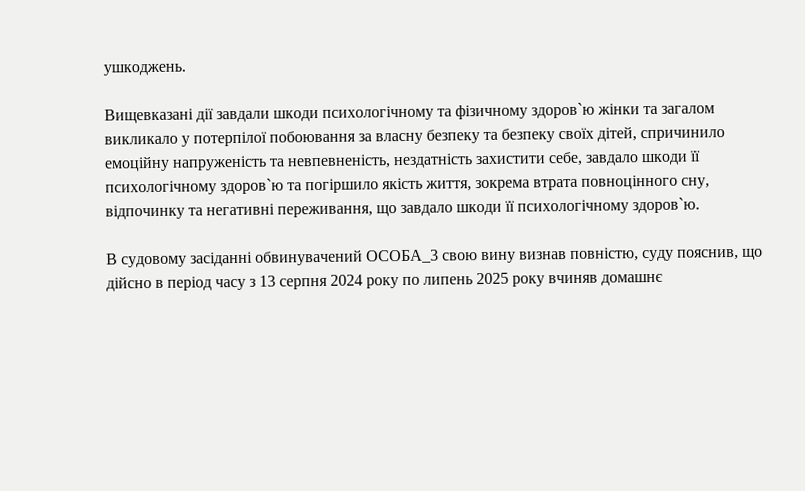ушкоджень.

Вищевказані дії завдали шкоди психологічному та фізичному здоров`ю жінки та загалом викликало у потерпілої побоювання за власну безпеку та безпеку своїх дітей, спричинило емоційну напруженість та невпевненість, нездатність захистити себе, завдало шкоди її психологічному здоров`ю та погіршило якість життя, зокрема втрата повноцінного сну, відпочинку та негативні переживання, що завдало шкоди її психологічному здоров`ю.

В судовому засіданні обвинувачений ОСОБА_3 свою вину визнав повністю, суду пояснив, що дійсно в період часу з 13 серпня 2024 року по липень 2025 року вчиняв домашнє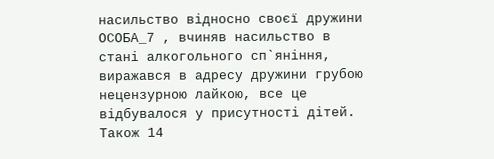насильство відносно своєї дружини ОСОБА_7 , вчиняв насильство в стані алкогольного сп`яніння, виражався в адресу дружини грубою нецензурною лайкою, все це відбувалося у присутності дітей. Також 14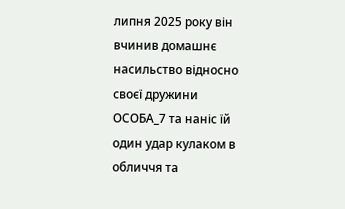липня 2025 року він вчинив домашнє насильство відносно своєї дружини ОСОБА_7 та наніс їй один удар кулаком в обличчя та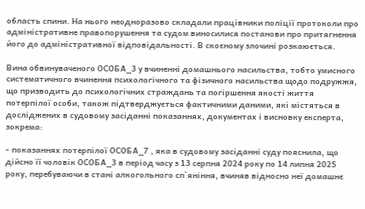область спини. На нього неодноразово складали працівники поліції протоколи про адміністративне правопорушення та судом виносилися постанови про притягнення його до адміністративної відповідальності. В скоєному злочині розкаюється.

Вина обвинуваченого ОСОБА_3 у вчиненні домашнього насильства, тобто умисного систематичного вчинення психологічного та фізичного насильства щодо подружжя, що призводить до психологічних страждань та погіршення якості життя потерпілої особи, також підтверджується фактичними даними, які містяться в досліджених в судовому засіданні показаннях, документах і висновку експерта, зокрема:

- показаннях потерпілої ОСОБА_7 , яка в судовому засіданні суду пояснила, що дійсно її чоловік ОСОБА_3 в період часу з 13 серпня 2024 року по 14 липня 2025 року, перебуваючи в стані алкогольного сп`яніння, вчиняв відносно неї домашнє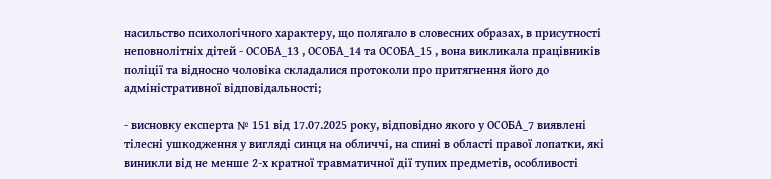насильство психологічного характеру, що полягало в словесних образах, в присутності неповнолітніх дітей - ОСОБА_13 , ОСОБА_14 та ОСОБА_15 , вона викликала працівників поліції та відносно чоловіка складалися протоколи про притягнення його до адміністративної відповідальності;

- висновку експерта № 151 від 17.07.2025 року, відповідно якого у ОСОБА_7 виявлені тілесні ушкодження у вигляді синця на обличчі, на спині в області правої лопатки, які виникли від не менше 2-х кратної травматичної дії тупих предметів, особливості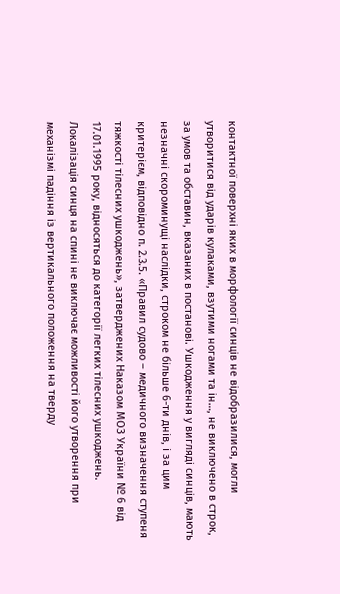контактної поверхні яких в морфології синців не відобразилися, могли утворитися від ударів кулаками, взутими ногами та ін…, не виключено в строк, за умов та обставин, вказаних в постанові. Ушкодження у вигляді синців, мають незначні скороминущі наслідки, строком не більше 6-ти днів, і за цим критерієм, відповідно п. 2.3.5. «Правил судово – медичного визначення ступеня тяжкості тілесних ушкоджень», затверджених Наказом МОЗ України № 6 від 17.01.1995 року, відносяться до категорії легких тілесних ушкоджень. Локалізація синця на спині не виключає можливості його утворення при механізмі падіння із вертикального положення на тверду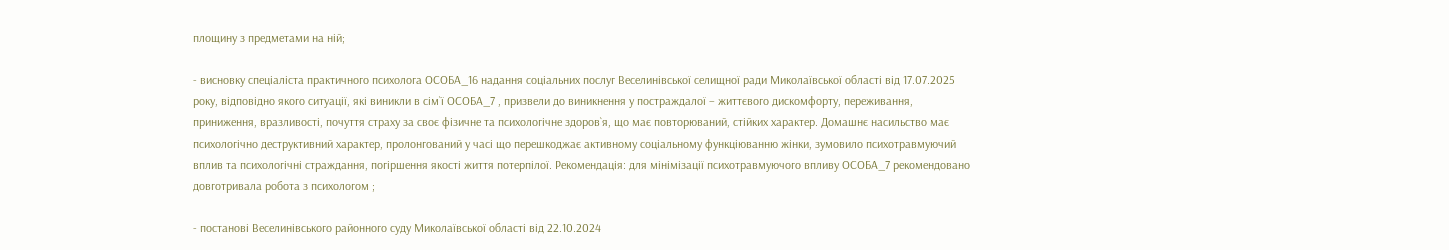площину з предметами на ній;

- висновку спеціаліста практичного психолога ОСОБА_16 надання соціальних послуг Веселинівської селищної ради Миколаївської області від 17.07.2025 року, відповідно якого ситуації, які виникли в сім`ї ОСОБА_7 , призвели до виникнення у постраждалої – життєвого дискомфорту, переживання, приниження, вразливості, почуття страху за своє фізичне та психологічне здоров`я, що має повторюваний, стійких характер. Домашнє насильство має психологічно деструктивний характер, пролонгований у часі що перешкоджає активному соціальному функціюванню жінки, зумовило психотравмуючий вплив та психологічні страждання, погіршення якості життя потерпілої. Рекомендація: для мінімізації психотравмуючого впливу ОСОБА_7 рекомендовано довготривала робота з психологом ;

- постанові Веселинівського районного суду Миколаївської області від 22.10.2024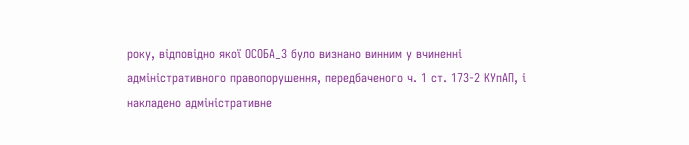року, відповідно якої ОСОБА_3 було визнано винним у вчиненні адміністративного правопорушення, передбаченого ч. 1 ст. 173-2 КУпАП, і накладено адміністративне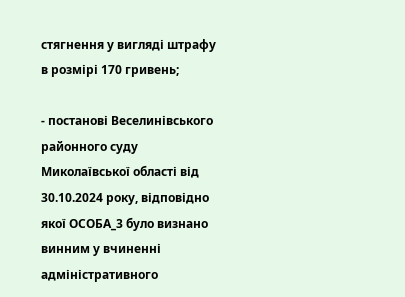стягнення у вигляді штрафу в розмірі 170 гривень;

- постанові Веселинівського районного суду Миколаївської області від 30.10.2024 року, відповідно якої ОСОБА_3 було визнано винним у вчиненні адміністративного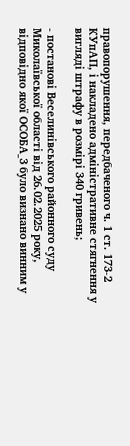правопорушення, передбаченого ч. 1 ст. 173-2 КУпАП, і накладено адміністративне стягнення у вигляді штрафу в розмірі 340 гривень;

- постанові Веселинівського районного суду Миколаївської області від 26.02.2025 року, відповідно якої ОСОБА_3 було визнано винним у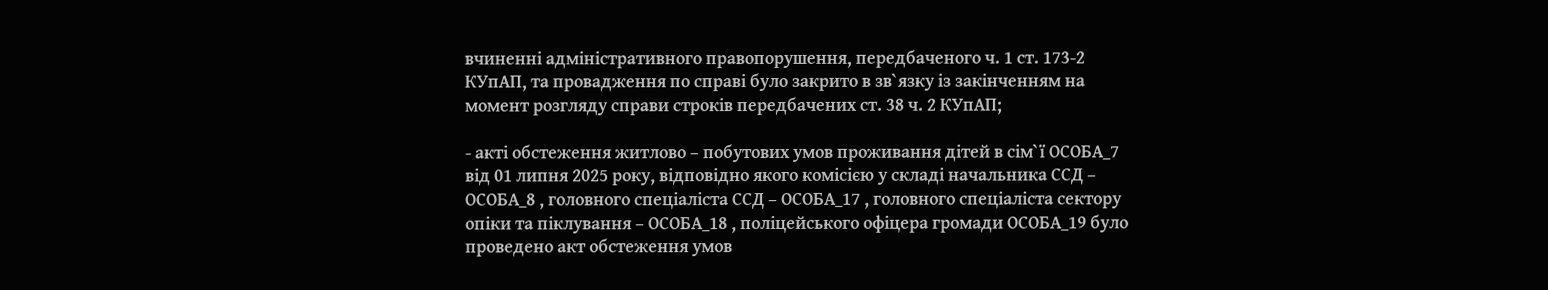вчиненні адміністративного правопорушення, передбаченого ч. 1 ст. 173-2 КУпАП, та провадження по справі було закрито в зв`язку із закінченням на момент розгляду справи строків передбачених ст. 38 ч. 2 КУпАП;

- акті обстеження житлово – побутових умов проживання дітей в сім`ї ОСОБА_7 від 01 липня 2025 року, відповідно якого комісією у складі начальника ССД – ОСОБА_8 , головного спеціаліста ССД – ОСОБА_17 , головного спеціаліста сектору опіки та піклування – ОСОБА_18 , поліцейського офіцера громади ОСОБА_19 було проведено акт обстеження умов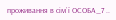проживання в сім`ї ОСОБА_7 ..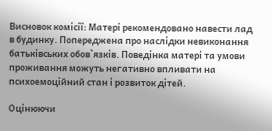Висновок комісії: Матері рекомендовано навести лад в будинку. Попереджена про наслідки невиконання батьківських обов`язків. Поведінка матері та умови проживання можуть негативно впливати на психоемоційний стан і розвиток дітей.

Оцінюючи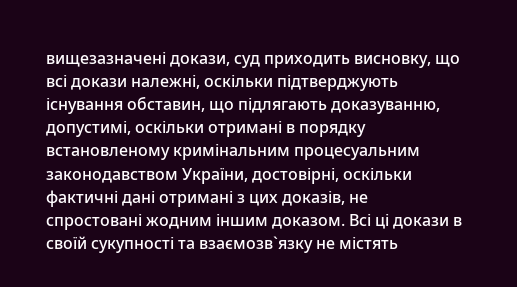вищезазначені докази, суд приходить висновку, що всі докази належні, оскільки підтверджують існування обставин, що підлягають доказуванню, допустимі, оскільки отримані в порядку встановленому кримінальним процесуальним законодавством України, достовірні, оскільки фактичні дані отримані з цих доказів, не спростовані жодним іншим доказом. Всі ці докази в своїй сукупності та взаємозв`язку не містять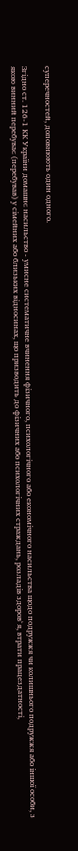суперечностей, доповнюють один одного.

Згідно ст. 126-1 КК України домашнє насильство - умисне систематичне вчинення фізичного, психологічного або економічного насильства щодо подружжя чи колишнього подружжя або іншої особи, з якою винний перебуває (перебував) у сімейних або близьких відносинах, що призводить до фізичних або психологічних страждань, розладів здоров`я, втрати працездатності,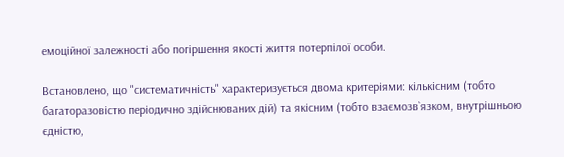емоційної залежності або погіршення якості життя потерпілої особи.

Встановлено, що "систематичність" характеризується двома критеріями: кількісним (тобто багаторазовістю періодично здійснюваних дій) та якісним (тобто взаємозв`язком, внутрішньою єдністю,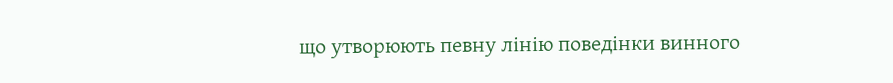що утворюють певну лінію поведінки винного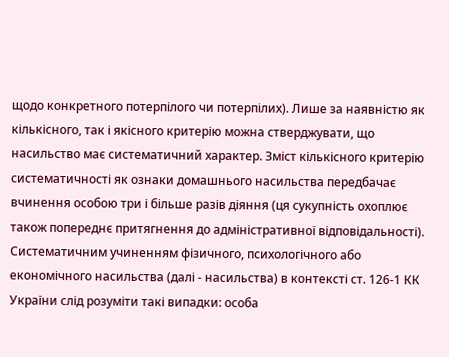щодо конкретного потерпілого чи потерпілих). Лише за наявністю як кількісного, так і якісного критерію можна стверджувати, що насильство має систематичний характер. Зміст кількісного критерію систематичності як ознаки домашнього насильства передбачає вчинення особою три і більше разів діяння (ця сукупність охоплює також попереднє притягнення до адміністративної відповідальності). Систематичним учиненням фізичного, психологічного або економічного насильства (далі - насильства) в контексті ст. 126-1 КК України слід розуміти такі випадки: особа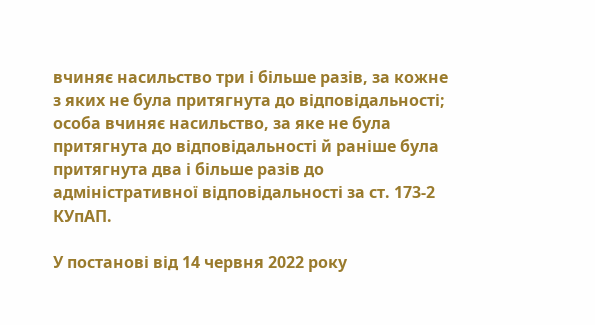вчиняє насильство три і більше разів, за кожне з яких не була притягнута до відповідальності; особа вчиняє насильство, за яке не була притягнута до відповідальності й раніше була притягнута два і більше разів до адміністративної відповідальності за ст. 173-2 КУпАП.

У постанові від 14 червня 2022 року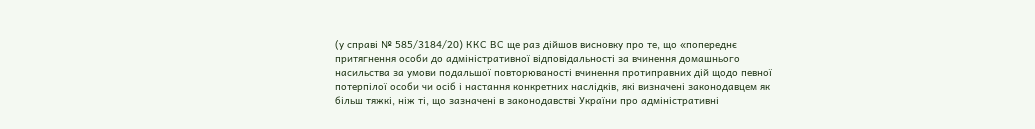(у справі № 585/3184/20) ККС ВС ще раз дійшов висновку про те, що «попереднє притягнення особи до адміністративної відповідальності за вчинення домашнього насильства за умови подальшої повторюваності вчинення протиправних дій щодо певної потерпілої особи чи осіб і настання конкретних наслідків, які визначені законодавцем як більш тяжкі, ніж ті, що зазначені в законодавстві України про адміністративні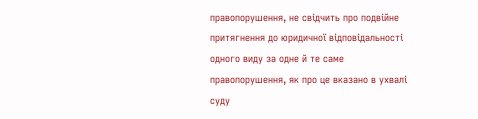правопорушення, не свідчить про подвійне притягнення до юридичної відповідальності одного виду за одне й те саме правопорушення, як про це вказано в ухвалі суду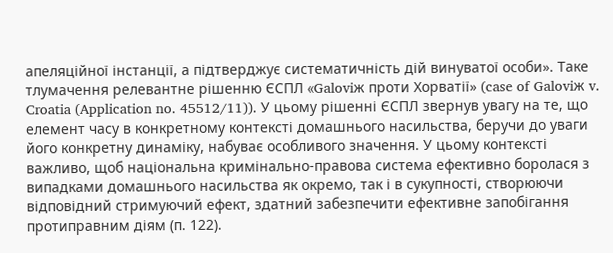апеляційної інстанції, а підтверджує систематичність дій винуватої особи». Таке тлумачення релевантне рішенню ЄСПЛ «Galoviж проти Хорватії» (case of Galoviж v. Croatia (Application no. 45512/11)). У цьому рішенні ЄСПЛ звернув увагу на те, що елемент часу в конкретному контексті домашнього насильства, беручи до уваги його конкретну динаміку, набуває особливого значення. У цьому контексті важливо, щоб національна кримінально-правова система ефективно боролася з випадками домашнього насильства як окремо, так і в сукупності, створюючи відповідний стримуючий ефект, здатний забезпечити ефективне запобігання протиправним діям (п. 122).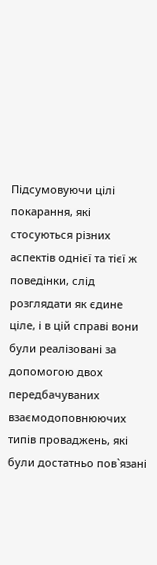Підсумовуючи цілі покарання, які стосуються різних аспектів однієї та тієї ж поведінки, слід розглядати як єдине ціле, і в цій справі вони були реалізовані за допомогою двох передбачуваних взаємодоповнюючих типів проваджень, які були достатньо пов`язані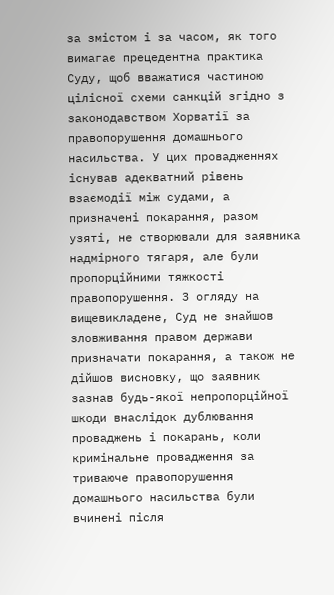за змістом і за часом, як того вимагає прецедентна практика Суду, щоб вважатися частиною цілісної схеми санкцій згідно з законодавством Хорватії за правопорушення домашнього насильства. У цих провадженнях існував адекватний рівень взаємодії між судами, а призначені покарання, разом узяті, не створювали для заявника надмірного тягаря, але були пропорційними тяжкості правопорушення. З огляду на вищевикладене, Суд не знайшов зловживання правом держави призначати покарання, а також не дійшов висновку, що заявник зазнав будь-якої непропорційної шкоди внаслідок дублювання проваджень і покарань, коли кримінальне провадження за триваюче правопорушення домашнього насильства були вчинені після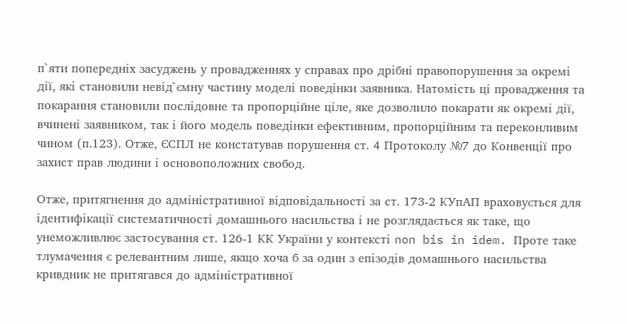п`яти попередніх засуджень у провадженнях у справах про дрібні правопорушення за окремі дії, які становили невід`ємну частину моделі поведінки заявника. Натомість ці провадження та покарання становили послідовне та пропорційне ціле, яке дозволило покарати як окремі дії, вчинені заявником, так і його модель поведінки ефективним, пропорційним та переконливим чином (п.123). Отже, ЄСПЛ не констатував порушення ст. 4 Протоколу №7 до Конвенції про захист прав людини і основоположних свобод.

Отже, притягнення до адміністративної відповідальності за ст. 173-2 КУпАП враховується для ідентифікації систематичності домашнього насильства і не розглядається як таке, що унеможливлює застосування ст. 126-1 КК України у контексті non bis in idem. Проте таке тлумачення є релевантним лише, якщо хоча б за один з епізодів домашнього насильства кривдник не притягався до адміністративної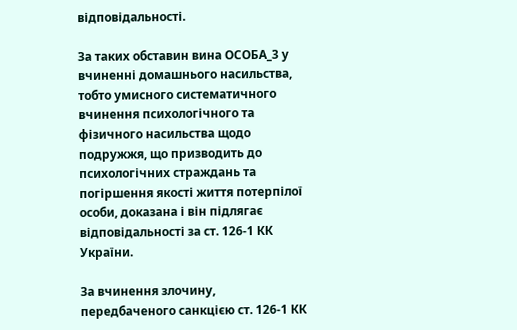відповідальності.

За таких обставин вина ОСОБА_3 у вчиненні домашнього насильства, тобто умисного систематичного вчинення психологічного та фізичного насильства щодо подружжя, що призводить до психологічних страждань та погіршення якості життя потерпілої особи, доказана і він підлягає відповідальності за ст. 126-1 КК України.

За вчинення злочину, передбаченого санкцією ст. 126-1 КК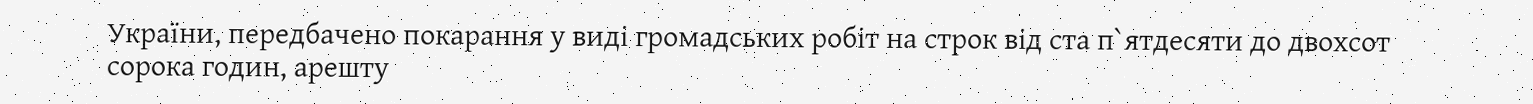України, передбачено покарання у виді громадських робіт на строк від ста п`ятдесяти до двохсот сорока годин, арешту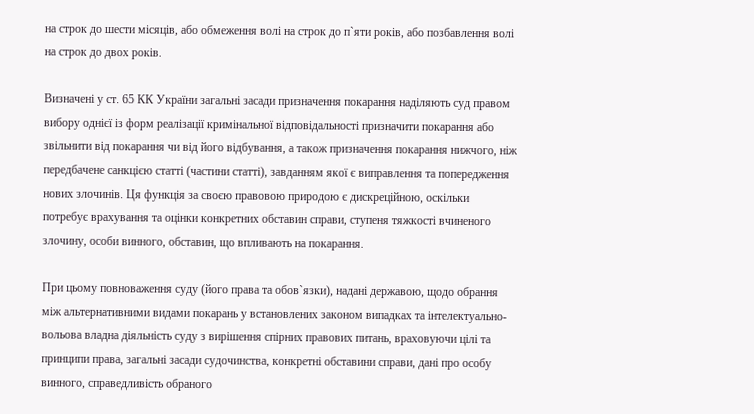на строк до шести місяців, або обмеження волі на строк до п`яти років, або позбавлення волі на строк до двох років.

Визначені у ст. 65 КК України загальні засади призначення покарання наділяють суд правом вибору однієї із форм реалізації кримінальної відповідальності призначити покарання або звільнити від покарання чи від його відбування, а також призначення покарання нижчого, ніж передбачене санкцією статті (частини статті), завданням якої є виправлення та попередження нових злочинів. Ця функція за своєю правовою природою є дискреційною, оскільки потребує врахування та оцінки конкретних обставин справи, ступеня тяжкості вчиненого злочину, особи винного, обставин, що впливають на покарання.

При цьому повноваження суду (його права та обов`язки), надані державою, щодо обрання між альтернативними видами покарань у встановлених законом випадках та інтелектуально-вольова владна діяльність суду з вирішення спірних правових питань, враховуючи цілі та принципи права, загальні засади судочинства, конкретні обставини справи, дані про особу винного, справедливість обраного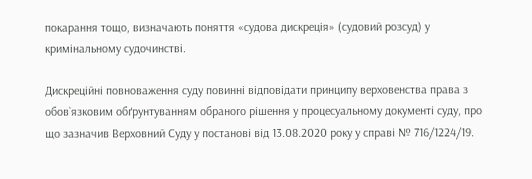покарання тощо, визначають поняття «судова дискреція» (судовий розсуд) у кримінальному судочинстві.

Дискреційні повноваження суду повинні відповідати принципу верховенства права з обов`язковим обґрунтуванням обраного рішення у процесуальному документі суду, про що зазначив Верховний Суду у постанові від 13.08.2020 року у справі № 716/1224/19.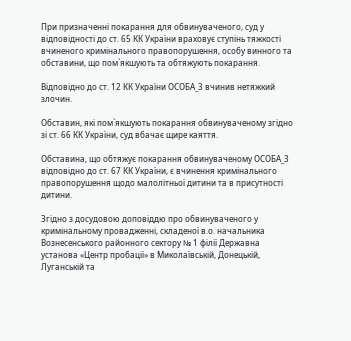При призначенні покарання для обвинуваченого, суд у відповідності до ст. 65 КК України враховує ступінь тяжкості вчиненого кримінального правопорушення, особу винного та обставини, що пом`якшують та обтяжують покарання.

Відповідно до ст. 12 КК України ОСОБА_3 вчинив нетяжкий злочин.

Обставин, які пом`якшують покарання обвинуваченому згідно зі ст. 66 КК України, суд вбачає щире каяття.

Обставина, що обтяжує покарання обвинуваченому ОСОБА_3 відповідно до ст. 67 КК України, є вчинення кримінального правопорушення щодо малолітньої дитини та в присутності дитини.

Згідно з досудовою доповіддю про обвинуваченого у кримінальному провадженні, складеної в.о. начальника Вознесенського районного сектору № 1 філії Державна установа «Центр пробації» в Миколаївській, Донецькій, Луганській та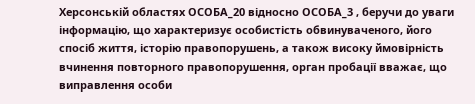Херсонській областях ОСОБА_20 відносно ОСОБА_3 , беручи до уваги інформацію, що характеризує особистість обвинуваченого, його спосіб життя, історію правопорушень, а також високу ймовірність вчинення повторного правопорушення, орган пробації вважає, що виправлення особи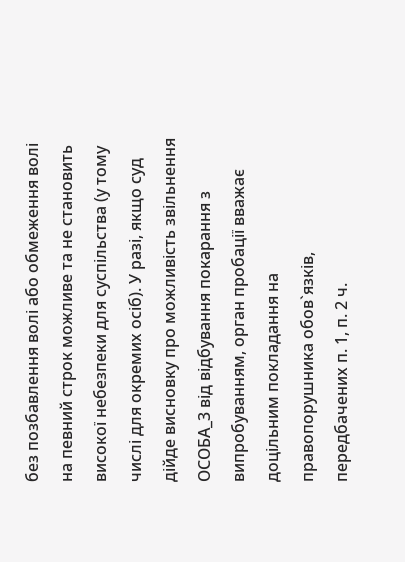без позбавлення волі або обмеження волі на певний строк можливе та не становить високої небезпеки для суспільства (у тому числі для окремих осіб). У разі, якщо суд дійде висновку про можливість звільнення ОСОБА_3 від відбування покарання з випробуванням, орган пробації вважає доцільним покладання на правопорушника обов`язків, передбачених п. 1, п. 2 ч.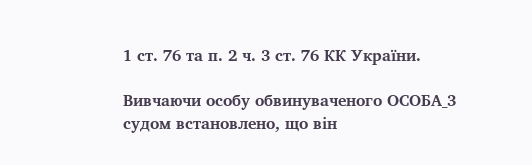1 ст. 76 та п. 2 ч. 3 ст. 76 КК України.

Вивчаючи особу обвинуваченого ОСОБА_3 судом встановлено, що він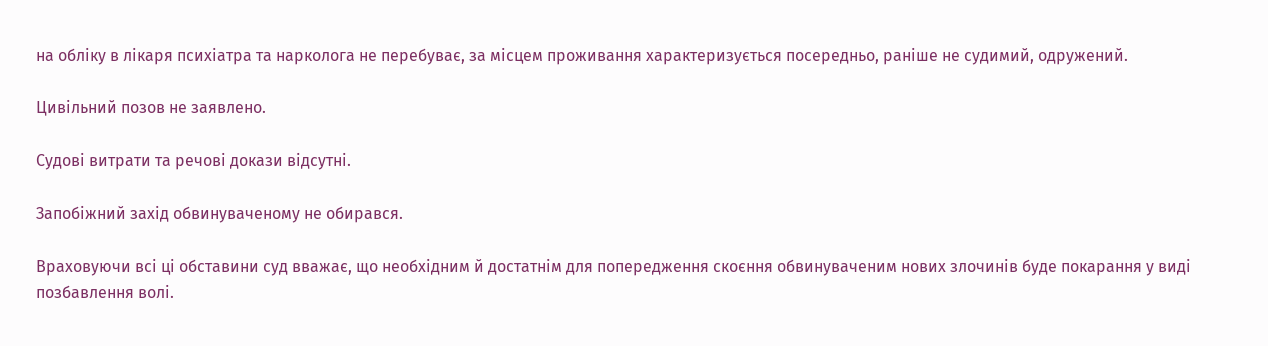на обліку в лікаря психіатра та нарколога не перебуває, за місцем проживання характеризується посередньо, раніше не судимий, одружений.

Цивільний позов не заявлено.

Судові витрати та речові докази відсутні.

Запобіжний захід обвинуваченому не обирався.

Враховуючи всі ці обставини суд вважає, що необхідним й достатнім для попередження скоєння обвинуваченим нових злочинів буде покарання у виді позбавлення волі.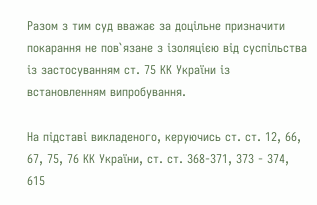Разом з тим суд вважає за доцільне призначити покарання не пов`язане з ізоляцією від суспільства із застосуванням ст. 75 КК України із встановленням випробування.

На підставі викладеного, керуючись ст. ст. 12, 66, 67, 75, 76 КК України, ст. ст. 368-371, 373 - 374, 615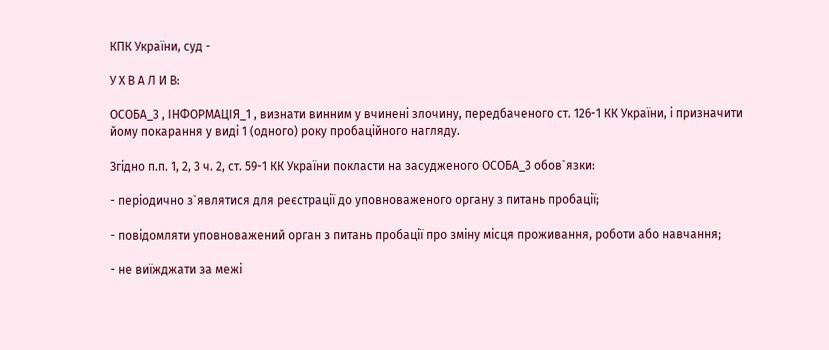КПК України, суд -

У Х В А Л И В:

ОСОБА_3 , ІНФОРМАЦІЯ_1 , визнати винним у вчинені злочину, передбаченого ст. 126-1 КК України, і призначити йому покарання у виді 1 (одного) року пробаційного нагляду.

Згідно п.п. 1, 2, 3 ч. 2, ст. 59-1 КК України покласти на засудженого ОСОБА_3 обов`язки:

- періодично з`являтися для реєстрації до уповноваженого органу з питань пробації;

- повідомляти уповноважений орган з питань пробації про зміну місця проживання, роботи або навчання;

- не виїжджати за межі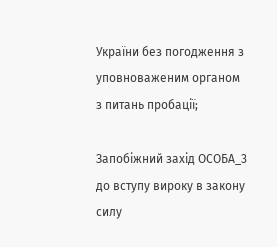України без погодження з уповноваженим органом з питань пробації;

Запобіжний захід ОСОБА_3 до вступу вироку в закону силу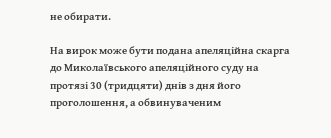не обирати.

На вирок може бути подана апеляційна скарга до Миколаївського апеляційного суду на протязі 30 (тридцяти) днів з дня його проголошення, а обвинуваченим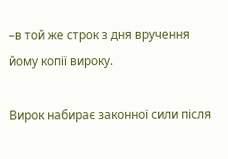–в той же строк з дня вручення йому копії вироку.

Вирок набирає законної сили після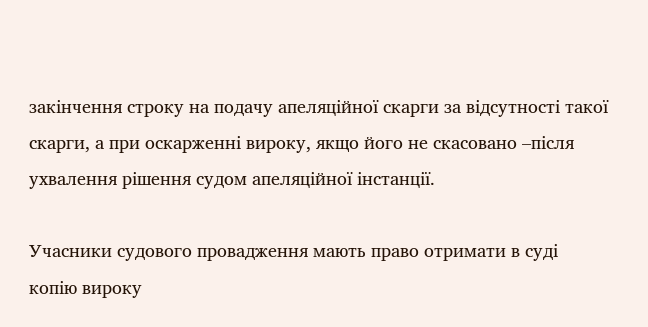закінчення строку на подачу апеляційної скарги за відсутності такої скарги, а при оскарженні вироку, якщо його не скасовано –після ухвалення рішення судом апеляційної інстанції.

Учасники судового провадження мають право отримати в суді копію вироку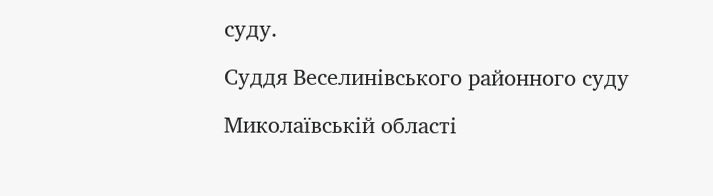суду.

Суддя Веселинівського районного суду

Миколаївській області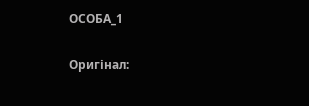ОСОБА_1

Оригінал: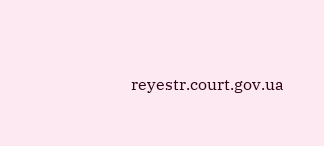reyestr.court.gov.ua